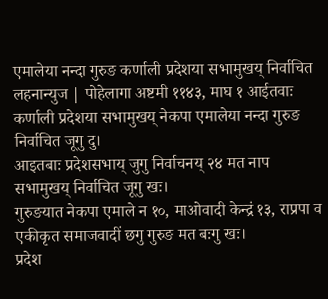एमालेया नन्दा गुरुङ कर्णाली प्रदेशया सभामुखय् निर्वाचित
लहनान्युज | पोहेलागा अष्टमी ११४३, माघ १ आईतवाः
कर्णाली प्रदेशया सभामुखय् नेकपा एमालेया नन्दा गुरुङ निर्वाचित जूगु दु।
आइतबाः प्रदेशसभाय् जुगु निर्वाचनय् २४ मत नाप सभामुखय् निर्वाचित जूगु खः।
गुरुङयात नेकपा एमाले न १०, माओवादी केन्द्रं १३, राप्रपा व एकीकृत समाजवादीं छगु गुरुङ मत बःगु खः।
प्रदेश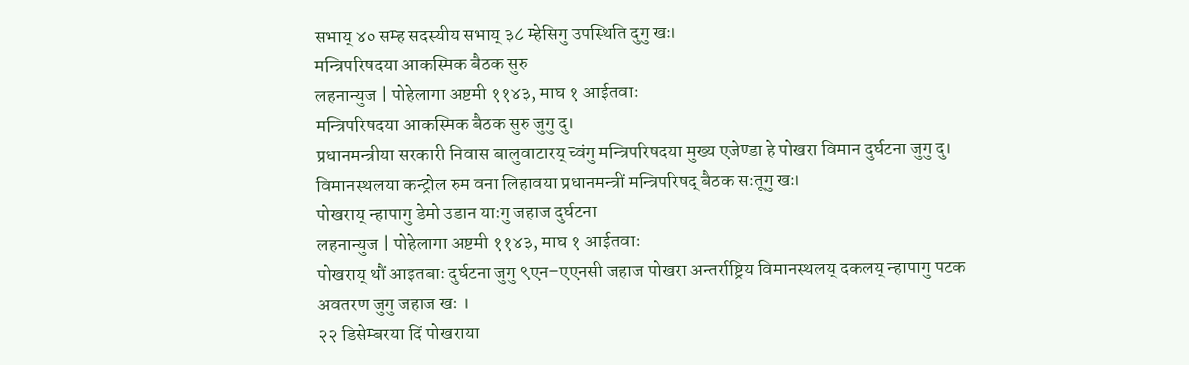सभाय् ४० सम्ह सदस्यीय सभाय् ३८ म्हेसिगु उपस्थिति दुगु खः।
मन्त्रिपरिषदया आकस्मिक बैठक सुरु
लहनान्युज | पोहेलागा अष्टमी ११४३, माघ १ आईतवाः
मन्त्रिपरिषदया आकस्मिक बैठक सुरु जुगु दु।
प्रधानमन्त्रीया सरकारी निवास बालुवाटारय् च्वंगु मन्त्रिपरिषदया मुख्य एजेण्डा हे पोखरा विमान दुर्घटना जुगु दु।
विमानस्थलया कन्ट्रोल रुम वना लिहावया प्रधानमन्त्रीं मन्त्रिपरिषद् बैठक सःतूगु खः।
पोखराय् न्हापागु डेमो उडान याःगु जहाज दुर्घटना
लहनान्युज | पोहेलागा अष्टमी ११४३, माघ १ आईतवाः
पोखराय् थौं आइतबाः दुर्घटना जुगु ९एन–एएनसी जहाज पोखरा अन्तर्राष्ट्रिय विमानस्थलय् दकलय् न्हापागु पटक अवतरण जुगु जहाज खः ।
२२ डिसेम्बरया दिं पोखराया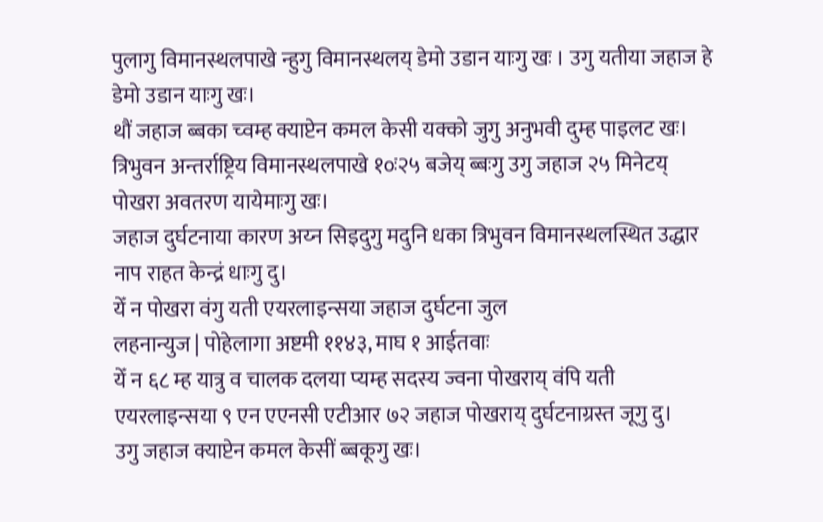पुलागु विमानस्थलपाखे न्हुगु विमानस्थलय् डेमो उडान याःगु खः । उगु यतीया जहाज हे डेमो उडान याःगु खः।
थौं जहाज ब्बका च्वम्ह क्याप्टेन कमल केसी यक्को जुगु अनुभवी दुम्ह पाइलट खः। त्रिभुवन अन्तर्राष्ट्रिय विमानस्थलपाखे १०ः२५ बजेय् ब्बःगु उगु जहाज २५ मिनेटय् पोखरा अवतरण यायेमाःगु खः।
जहाज दुर्घटनाया कारण अय्न सिइदुगु मदुनि धका त्रिभुवन विमानस्थलस्थित उद्धार नाप राहत केन्द्रं धाःगु दु।
येँ न पोखरा वंगु यती एयरलाइन्सया जहाज दुर्घटना जुल
लहनान्युज | पोहेलागा अष्टमी ११४३, माघ १ आईतवाः
येँ न ६८ म्ह यात्रु व चालक दलया प्यम्ह सदस्य ज्वना पोखराय् वंपि यती एयरलाइन्सया ९ एन एएनसी एटीआर ७२ जहाज पोखराय् दुर्घटनाग्रस्त जूगु दु।
उगु जहाज क्याप्टेन कमल केसीं ब्बकूगु खः।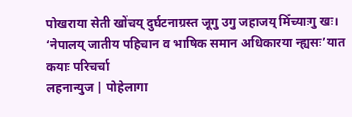पोखराया सेती खोंचय् दुर्घटनाग्रस्त जूगु उगु जहाजय् मिँच्याःगु खः।
‘नेपालय् जातीय पहिचान व भाषिक समान अधिकारया न्ह्यसः’यात कयाः परिचर्चा
लहनान्युज | पोहेलागा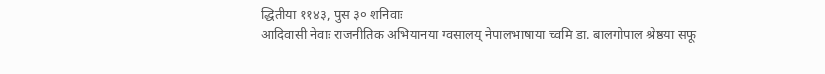द्धितीया ११४३, पुस ३० शनिवाः
आदिवासी नेवाः राजनीतिक अभियानया ग्वसालय् नेपालभाषाया च्वमि डा. बालगोपाल श्रेष्ठया सफू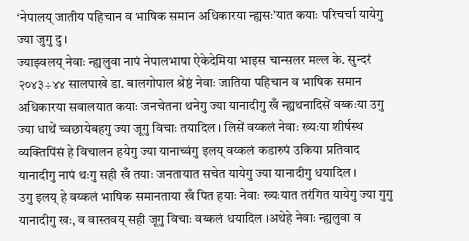‘नेपालय् जातीय पहिचान व भाषिक समान अधिकारया न्ह्यसः’यात कयाः परिचर्चा यायेगु ज्या जुगु दु ।
ज्याझ्वलय् नेवाः न्ह्यलुवा नापं नेपालभाषा ऐकेदेमिया भाइस चान्सलर मल्ल के. सुन्दरं २०४३÷४४ सालपाखे डा. बालगोपाल श्रेष्ठं नेवाः जातिया पहिचान व भाषिक समान अधिकारया सवालयात कयाः जनचेतना थनेगु ज्या यानादीगु खँ न्ह्यथनादिसें वय्कःया उगु ज्या धाथें च्वछायेबहगु ज्या जूगु विचाः तयादिल । लिसें वय्कलं नेवाः ख्यःया शीर्षस्थ व्यक्तिपिंसं हे विचालन हयेगु ज्या यानाच्वंगु इलय् वय्कलं कडारुपं उकिया प्रतिवाद यानादीगु नापं थःगु सही खँ तयाः जनतायात सचेत यायेगु ज्या यानादीगु धयादिल ।
उगु इलय् हे वय्कलं भाषिक समानताया खँ पित हयाः नेवाः ख्यःयात तरंगित यायेगु ज्या गुगु यानादीगु खः, व वास्तवय् सही जूगु विचाः वय्कलं धयादिल ।अथेहे नेवाः न्ह्यलुवा व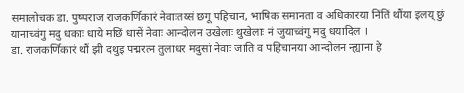समालोचक डा. पुष्पराज राजकर्णिकारं नेवाःतय्सं छगू पहिचान, भाषिक समानता व अधिकारया निंतिं थौंया इलय् छुं यानाच्वंगु मदु धकाः धाये मछिं धासें नेवाः आन्दोलन उखेलाः थुखेलाः नं जुयाच्वंगु मदु धयादिल ।
डा. राजकर्णिकारं थौं झी दथुइ पद्मरत्न तुलाधर मदुसां नेवाः जाति व पहिचानया आन्दोलन न्ह्याना हे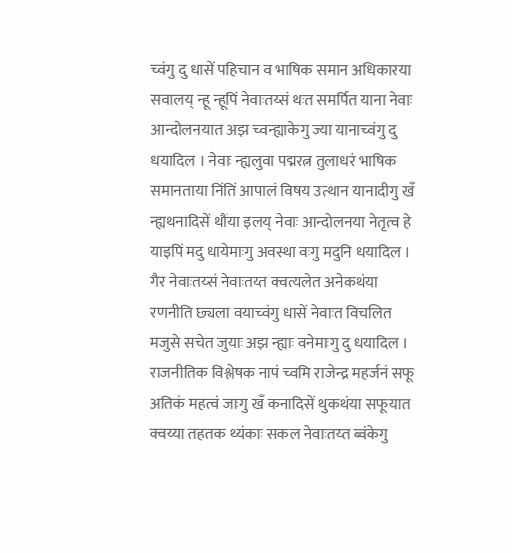च्वंगु दु धासें पहिचान व भाषिक समान अधिकारया सवालय् न्हू न्हूपिं नेवाःतय्सं थःत समर्पित याना नेवाः आन्दोलनयात अझ च्वन्ह्याकेगु ज्या यानाच्वंगु दु धयादिल । नेवाः न्ह्यलुवा पद्मरत्न तुलाधरं भाषिक समानताया निंतिं आपालं विषय उत्थान यानादीगु खँ न्ह्यथनादिसें थौंया इलय् नेवाः आन्दोलनया नेतृत्व हे याइपिं मदु धायेमाःगु अवस्था वःगु मदुनि धयादिल । गैर नेवाःतय्सं नेवाःतय्त क्वत्यलेत अनेकथंया रणनीति छ्यला वयाच्वंगु धासें नेवाःत विचलित मजुसे सचेत जुयाः अझ न्ह्याः वनेमाःगु दु धयादिल ।
राजनीतिक विश्लेषक नापं च्वमि राजेन्द्र महर्जनं सफू अतिकं महत्वं जाःगु खँ कनादिसें थुकथंया सफूयात क्वय्या तहतक थ्यंकाः सकल नेवाःतय्त ब्वंकेगु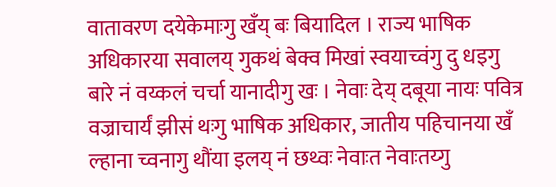वातावरण दयेकेमाःगु खँय् बः बियादिल । राज्य भाषिक अधिकारया सवालय् गुकथं बेक्व मिखां स्वयाच्वंगु दु धइगु बारे नं वय्कलं चर्चा यानादीगु खः । नेवाः देय् दबूया नायः पवित्र वज्राचार्यं झीसं थःगु भाषिक अधिकार, जातीय पहिचानया खँ ल्हाना च्वनागु थौंया इलय् नं छथ्वः नेवाःत नेवाःतय्गु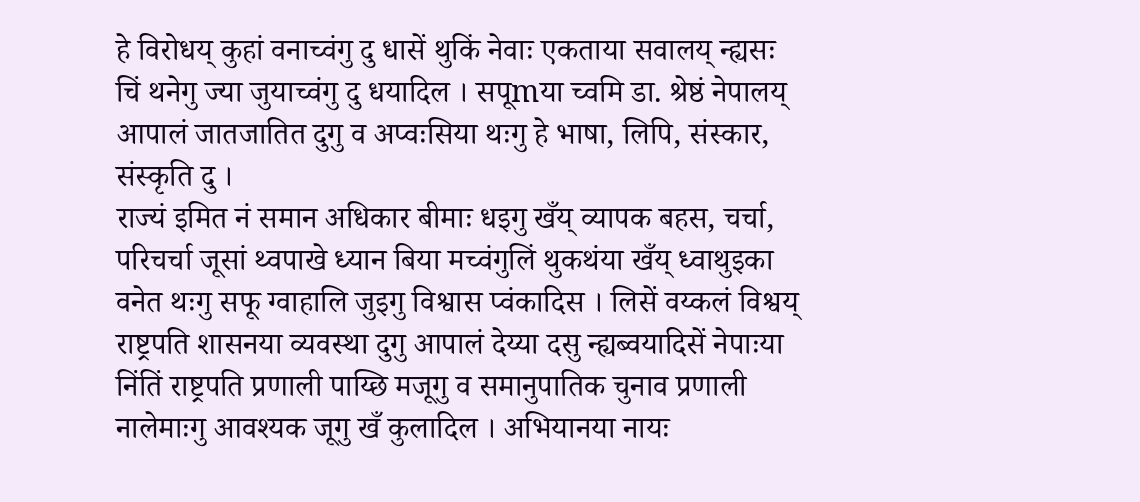हे विरोधय् कुहां वनाच्वंगु दु धासें थुकिं नेवाः एकताया सवालय् न्ह्यसः चिं थनेगु ज्या जुयाच्वंगु दु धयादिल । सपूmया च्वमि डा. श्रेष्ठं नेपालय् आपालं जातजातित दुगु व अप्वःसिया थःगु हे भाषा, लिपि, संस्कार, संस्कृति दु ।
राज्यं इमित नं समान अधिकार बीमाः धइगु खँय् व्यापक बहस, चर्चा, परिचर्चा जूसां थ्वपाखे ध्यान बिया मच्वंगुलिं थुकथंया खँय् ध्वाथुइका वनेत थःगु सफू ग्वाहालि जुइगु विश्वास प्वंकादिस । लिसें वय्कलं विश्वय् राष्ट्रपति शासनया व्यवस्था दुगु आपालं देय्या दसु न्ह्यब्वयादिसें नेपाःया निंतिं राष्ट्रपति प्रणाली पाय्छि मजूगु व समानुपातिक चुनाव प्रणाली नालेमाःगु आवश्यक जूगु खँ कुलादिल । अभियानया नायः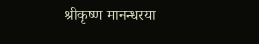श्रीकृष्ण मानन्धरया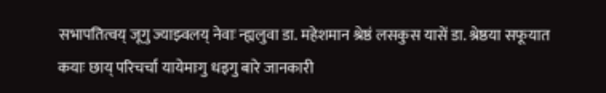सभापतित्वय् जूगु ज्याझ्वलय् नेवाः न्ह्यलुवा डा. महेशमान श्रेष्ठं लसकुस यासें डा. श्रेष्ठया सफूयात कयाः छाय् परिचर्चा यायेमाःगु धइगु बारे जानकारी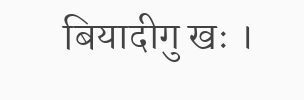बियादीगु खः ।